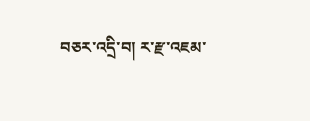བཅར་འདྲི་བ། ར་རྫ་འཇམ་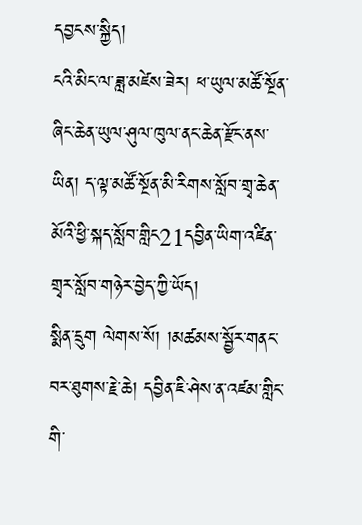དབྱངས་སྐྱིད།
ངའི་མིང་ལ་ཟླ་མཛེས་ཟེར། ཕ་ཡུལ་མཚོ་སྔོན་ཞིང་ཆེན་ཡུལ་ཤུལ་ཁུལ་ནང་ཆེན་རྫོང་ནས་ཡིན། ད་ལྟ་མཚོ་སྔོན་མི་རིགས་སློབ་གྲྭ་ཆེན་མོའི་ཕྱི་སྐད་སློབ་གླིང21དབྱིན་ཡིག་འཛིན་གྲྭར་སློབ་གཉེར་བྱེད་ཀྱི་ཡོད།
སྨིན་དྲུག ལེགས་སོ། །མཚམས་སྦྱོར་གནང་བར་ཐུགས་རྗེ་ཆེ། དབྱིན་ཇི་ཤེས་ན་འཛམ་གླིང་གི་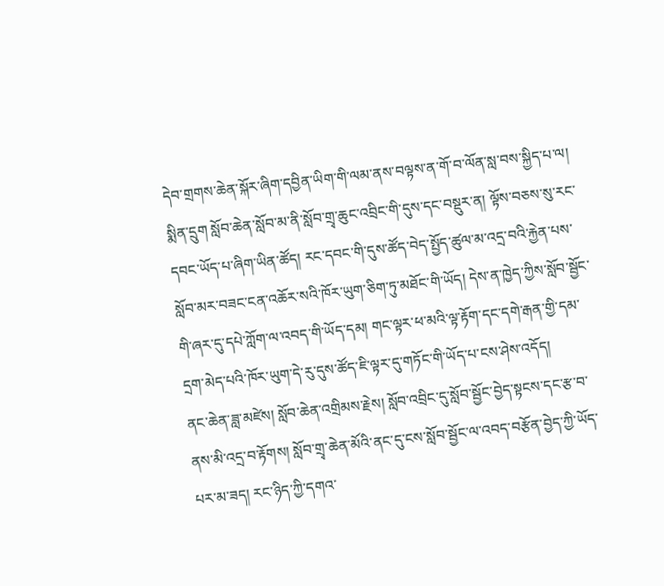དེབ་གྲགས་ཆེན་སྐོར་ཞིག་དབྱིན་ཡིག་གི་ལམ་ནས་བལྟས་ན་གོ་བ་ལོན་སླ་བས་སྐྱིད་པ་ལ།
སྨིན་དྲུག སློབ་ཆེན་སློབ་མ་ནི་སློབ་གྲྭ་ཆུང་འབྲིང་གི་དུས་དང་བསྡུར་ན། ལྟོས་བཅས་སུ་རང་དབང་ཡོད་པ་ཞིག་ཡིན་ཚོད། རང་དབང་གི་དུས་ཚོད་བེད་སྤྱོད་ཚུལ་མ་འདྲ་བའི་རྐྱེན་པས་སློབ་མར་བཟང་ངན་འཆོར་སའི་ཁོར་ཡུག་ཅིག་ཏུ་མཐོང་གི་ཡོད། དེས་ན་ཁྱེད་ཀྱིས་སློབ་སྦྱོང་གི་ཞར་དུ་དཔེ་ཀློག་ལ་འབད་གི་ཡོད་དམ། གང་ལྟར་ཕ་མའི་ལྟ་རྟོག་དང་དགེ་རྒན་གྱི་དམ་དྲག་མེད་པའི་ཁོར་ཡུག་དེ་རུ་དུས་ཚོད་ཇི་ལྟར་དུ་གཏོང་གི་ཡོད་པ་ངས་ཤེས་འདོད།
ནང་ཆེན་ཟླ་མཛེས། སློབ་ཆེན་འགྲིམས་རྗེས། སློབ་འབྲིང་དུ་སློབ་སྦྱོང་བྱེད་སྟངས་དང་རྩ་བ་ནས་མི་འདྲ་བ་རྟོགས། སློབ་གྲྭ་ཆེན་མོའི་ནང་དུ་ངས་སློབ་སྦྱོང་ལ་འབད་བརྩོན་བྱེད་ཀྱི་ཡོད་པར་མ་ཟད། རང་ཉིད་ཀྱི་དགའ་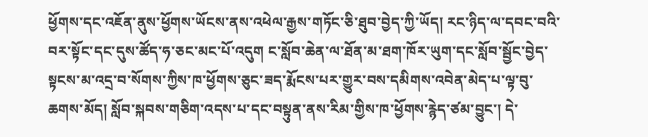ཕྱོགས་དང་འཇོན་ནུས་ཕྱོགས་ཡོངས་ནས་འཕེལ་རྒྱས་གཏོང་ཅི་ཐུབ་བྱེད་ཀྱི་ཡོད། རང་ཉིད་ལ་དབང་བའི་བར་སྟོང་དང་དུས་ཚོད་ཧ་ཅང་མང་པོ་འདུག ང་སློབ་ཆེན་ལ་ཐོན་མ་ཐག་ཁོར་ཡུག་དང་སློབ་སྦྱོང་བྱེད་སྟངས་མ་འདྲ་བ་སོགས་ཀྱིས་ཁ་ཕྱོགས་ཅུང་ཟད་རྨོངས་པར་གྱུར་བས་དམིགས་འབེན་མེད་པ་ལྟ་བུ་ཆགས་མོད། སློབ་སྐབས་གཅིག་འདས་པ་དང་བསྟུན་ནས་རིམ་གྱིས་ཁ་ཕྱོགས་རྙེད་ཙམ་བྱུང་། དེ་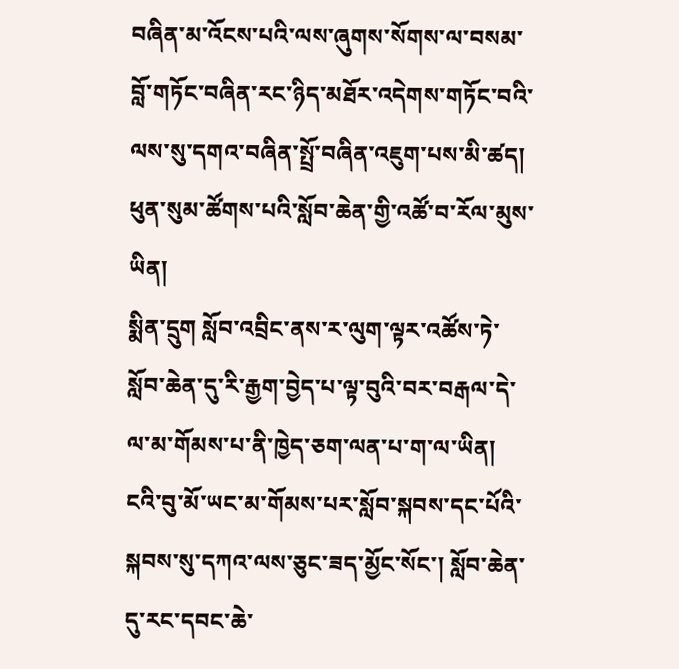བཞིན་མ་འོངས་པའི་ལས་ཞུགས་སོགས་ལ་བསམ་བློ་གཏོང་བཞིན་རང་ཉིད་མཐོར་འདེགས་གཏོང་བའི་ལས་སུ་དགའ་བཞིན་སྤྲོ་བཞིན་འཇུག་པས་མི་ཚད། ཕུན་སུམ་ཚོགས་པའི་སློབ་ཆེན་གྱི་འཚོ་བ་རོལ་མུས་ཡིན།
སྨིན་དྲུག སློབ་འབྲིང་ནས་ར་ལུག་ལྟར་འཚོས་ཏེ་སློབ་ཆེན་དུ་རི་རྒྱག་བྱེད་པ་ལྟ་བུའི་བར་བརྒལ་དེ་ལ་མ་གོམས་པ་ནི་ཁྱེད་ཅག་ལན་པ་ག་ལ་ཡིན། ངའི་བུ་མོ་ཡང་མ་གོམས་པར་སློབ་སྐབས་དང་པོའི་སྐབས་སུ་དཀའ་ལས་ཅུང་ཟད་མྱོང་སོང་། སློབ་ཆེན་དུ་རང་དབང་ཆེ་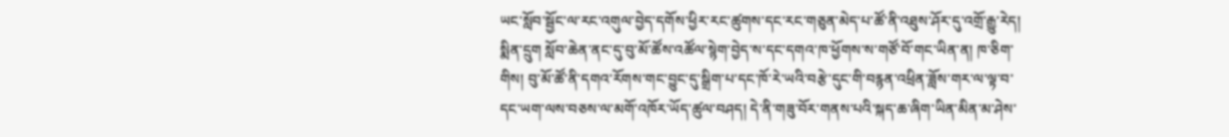ཡང་སློབ་སྦྱོང་ལ་རང་འགུལ་བྱེད་དགོས་ཕྱིར་རང་ཚུགས་དང་རང་གཅུན་མེད་པ་ཚོ་ནི་འཐུས་ཤོར་དུ་འགྲོ་རྒྱུ་རེད།
སྨིན་དྲུག སློབ་ཆེན་ནང་དུ་བུ་མོ་ཚོས་འཚོལ་སྙེག་བྱེད་ས་དང་དགའ་ཁ་ཕྱོགས་ས་གཙོ་བོ་གང་ཡིན་ན། ཁ་ཅིག་གིས། བུ་མོ་ཚོ་ནི་དགའ་རོགས་གང་བྱུང་དུ་སྒྲིག་པ་དང་ཁོ་རེ་ཡའི་བརྩེ་དུང་གི་བརྙན་འཕྲིན་ཟློས་གར་ལ་ལྟ་བ་དང་ཡག་ལས་བཅས་ལ་མགོ་འཁོར་ཡོད་ཚུལ་བཤད། དེ་ནི་གཟུ་བོར་གནས་པའི་སྐད་ཆ་ཞིག་ཡིན་མིན་མ་ཤེས་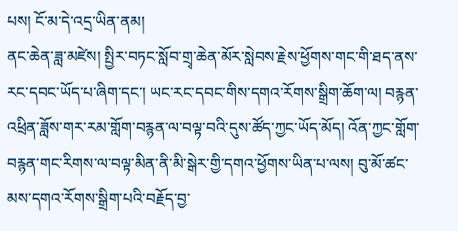པས། ངོ་མ་དེ་འདྲ་ཡིན་ནམ།
ནང་ཆེན་ཟླ་མཛེས། སྤྱིར་བཏང་སློབ་གྲྭ་ཆེན་མོར་སླེབས་རྗེས་ཕྱོགས་གང་གི་ཐད་ནས་རང་དབང་ཡོད་པ་ཞིག་དང་། ཡང་རང་དབང་གིས་དགའ་རོགས་སྒྲིག་ཆོག་ལ། བརྙན་འཕྲིན་ཟློས་གར་རམ་གློག་བརྙན་ལ་བལྟ་བའི་དུས་ཚོད་ཀྱང་ཡོད་མོད། འོན་ཀྱང་གློག་བརྙན་གང་རིགས་ལ་བལྟ་མིན་ནི་མི་སྒེར་གྱི་དགའ་ཕྱོགས་ཡིན་པ་ལས། བུ་མོ་ཚང་མས་དགའ་རོགས་སྒྲིག་པའི་བརྗོད་བྱ་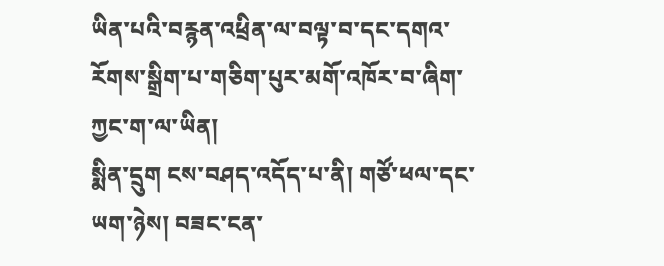ཡིན་པའི་བརྙན་འཕྲིན་ལ་བལྟ་བ་དང་དགའ་རོགས་སྒྲིག་པ་གཅིག་པུར་མགོ་འཁོར་བ་ཞིག་ཀྱང་ག་ལ་ཡིན།
སྨིན་དྲུག ངས་བཤད་འདོད་པ་ནི། གཙོ་ཕལ་དང་ཡག་ཉེས། བཟང་ངན་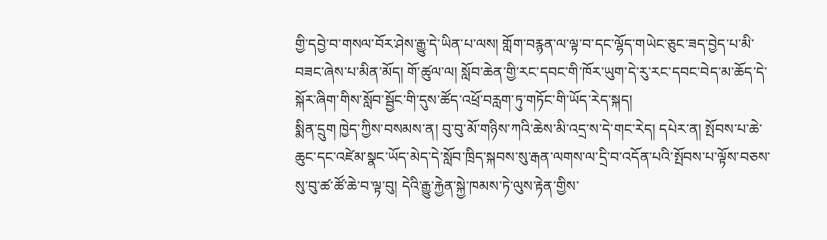གྱི་དབྱེ་བ་གསལ་བོར་ཤེས་རྒྱུ་དེ་ཡིན་པ་ལས། གློག་བརྙན་ལ་ལྟ་བ་དང་ལྷོད་གཡེང་ཅུང་ཟད་བྱེད་པ་མི་བཟང་ཞེས་པ་མིན་མོད། གོ་ཚུལ་ལ། སློབ་ཆེན་གྱི་རང་དབང་གི་ཁོར་ཡུག་དེ་རུ་རང་དབང་བེད་མ་ཆོད་དེ་སྐོར་ཞིག་གིས་སློབ་སྦྱོང་གི་དུས་ཚོད་འཕྲོ་བརླག་ཏུ་གཏོང་གི་ཡོད་རེད་སྐད།
སྨིན་དྲུག ཁྱེད་ཀྱིས་བསམས་ན། བུ་བུ་མོ་གཉིས་ཀའི་ཆེས་མི་འདྲ་ས་དེ་གང་རེད། དཔེར་ན། སྤོབས་པ་ཆེ་ཆུང་དང་འཛེམ་སྣང་ཡོད་མེད་དེ་སློབ་ཁྲིད་སྐབས་སུ་རྒན་ལགས་ལ་དྲི་བ་འདོན་པའི་སྤོབས་པ་ལྟོས་བཅས་སུ་བུ་ཚ་ཚོ་ཆེ་བ་ལྟ་བུ། དེའི་རྒྱུ་རྐྱེན་སྐྱེ་ཁམས་ཏེ་ལུས་རྟེན་གྱིས་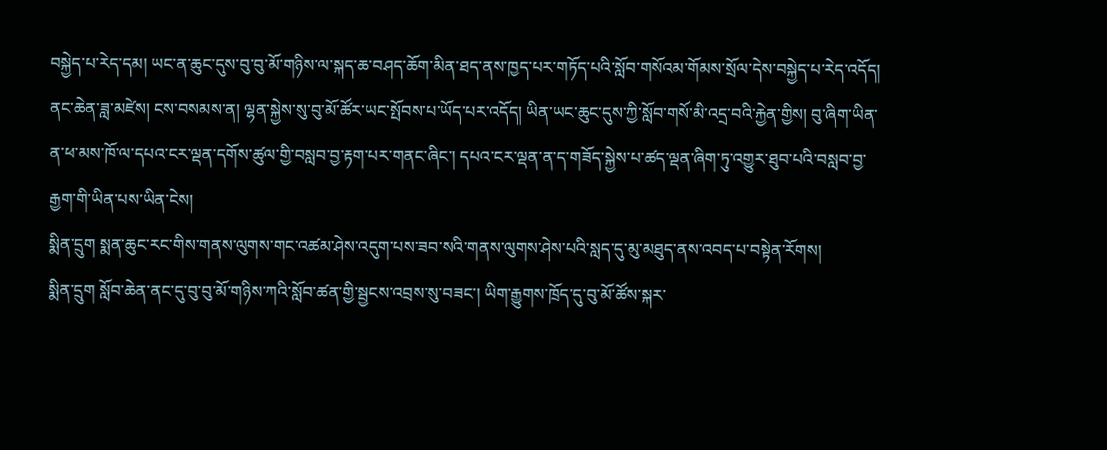བསྐྱེད་པ་རེད་དམ། ཡང་ན་ཆུང་དུས་བུ་བུ་མོ་གཉིས་ལ་སྐད་ཆ་བཤད་ཆོག་མིན་ཐད་ནས་ཁྱད་པར་གཏོད་པའི་སློབ་གསོའམ་གོམས་སྲོལ་དེས་བསྐྱེད་པ་རེད་འདོད།
ནང་ཆེན་ཟླ་མཛེས། ངས་བསམས་ན། ལྷན་སྐྱེས་སུ་བུ་མོ་ཚོར་ཡང་སྤོབས་པ་ཡོད་པར་འདོད། ཡིན་ཡང་ཆུང་དུས་ཀྱི་སློབ་གསོ་མི་འདྲ་བའི་རྐྱེན་གྱིས། བུ་ཞིག་ཡིན་ན་ཕ་མས་ཁོ་ལ་དཔའ་ངར་ལྡན་དགོས་ཚུལ་གྱི་བསླབ་བྱ་རྟག་པར་གནང་ཞིང་། དཔའ་ངར་ལྡན་ན་ད་གཟོད་སྐྱེས་པ་ཚད་ལྡན་ཞིག་ཏུ་འགྱུར་ཐུབ་པའི་བསླབ་བྱ་རྒྱག་གི་ཡིན་པས་ཡིན་ངེས།
སྨིན་དྲུག སྨན་ཆུང་རང་གིས་གནས་ལུགས་གང་འཚམ་ཤེས་འདུག་པས་ཟབ་སའི་གནས་ལུགས་ཤེས་པའི་སླད་དུ་མུ་མཐུད་ནས་འབད་པ་བསྟེན་རོགས།
སྨིན་དྲུག སློབ་ཆེན་ནང་དུ་བུ་བུ་མོ་གཉིས་ཀའི་སློབ་ཚན་གྱི་སྦྱངས་འབྲས་སུ་བཟང་། ཡིག་རྒྱུགས་ཁྲོད་དུ་བུ་མོ་ཚོས་སྐར་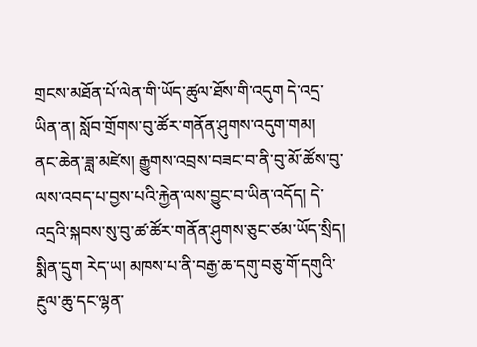གྲངས་མཐོན་པོ་ལེན་གི་ཡོད་ཚུལ་ཐོས་གི་འདུག དེ་འདྲ་ཡིན་ན། སློབ་གྲོགས་བུ་ཚོར་གནོན་ཤུགས་འདུག་གམ།
ནང་ཆེན་ཟླ་མཛེས། རྒྱུགས་འབྲས་བཟང་བ་ནི་བུ་མོ་ཚོས་བུ་ལས་འབད་པ་བྱས་པའི་རྐྱེན་ལས་བྱུང་བ་ཡིན་འདོད། དེ་འདྲའི་སྐབས་སུ་བུ་ཚ་ཚོར་གནོན་ཤུགས་ཅུང་ཙམ་ཡོད་སྲིད།
སྨིན་དྲུག རེད་ཡ། མཁས་པ་ནི་བརྒྱ་ཆ་དགུ་བཅུ་གོ་དགུའི་རྔུལ་ཆུ་དང་ལྷན་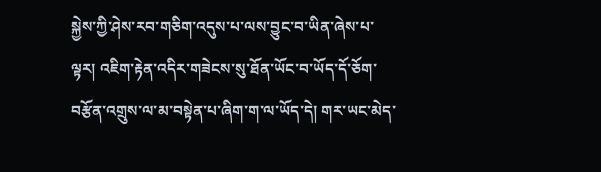སྐྱེས་ཀྱི་ཤེས་རབ་གཅིག་འདུས་པ་ལས་བྱུང་བ་ཡིན་ཞེས་པ་ལྟར། འཇིག་རྟེན་འདིར་གཟེངས་སུ་ཐོན་ཡོང་བ་ཡོད་དོ་ཅོག་བརྩོན་འགྲུས་ལ་མ་བསྟེན་པ་ཞིག་ག་ལ་ཡོད་དེ། གར་ཡང་མེད་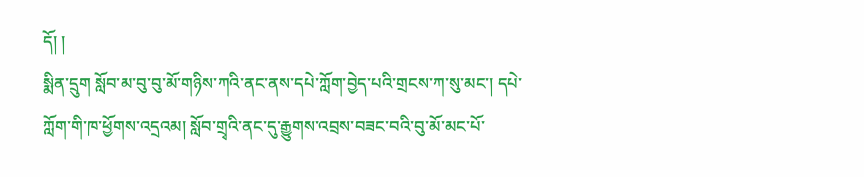དོ། །
སྨིན་དྲུག སློབ་མ་བུ་བུ་མོ་གཉིས་ཀའི་ནང་ནས་དཔེ་ཀློག་བྱེད་པའི་གྲངས་ཀ་སུ་མང་། དཔེ་ཀློག་གི་ཁ་ཕྱོགས་འདྲའམ། སློབ་གྲྭའི་ནང་དུ་རྒྱུགས་འབྲས་བཟང་བའི་བུ་མོ་མང་པོ་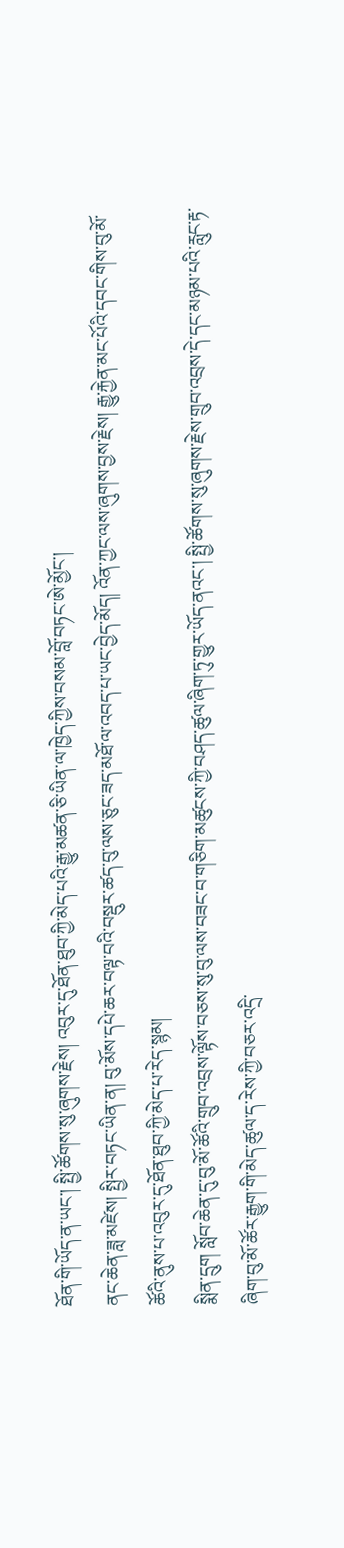ཐོན་གི་ཡོད་ན་ཡང་། སྤྱི་ཚོགས་སུ་ཞུགས་རྗེས། འབུར་དུ་ཐོན་ཐུབ་ཀྱི་མེད་པའི་རྒྱུ་མཚན་ཅི་ཡིན་ལ་ཁྱེད་ཀྱིས་བསམ་བློ་བཏང་ཨེ་མྱོང་།
ནང་ཆེན་ཟླ་མཛེས། སྤྱིར་བཏང་ཡིན་ན། བུ་མོས་དཔེ་ཆར་བལྟ་བའི་བསྡུར་ཚད་བུ་ལས་ཅུང་ཟད་མཐོ་ལ་འབད་པ་ཡང་བྱེད་མོད། འོན་ཀྱང་ལས་ཞུགས་བྱས་རྗེས། རྒྱུ་རྐྱེན་མང་པོའི་དབང་གིས་བུ་མོ་ཚོའི་ནུས་པ་འབུར་དུ་ཐོན་ཐུབ་ཀྱི་མེད་པ་རེད་སྙམ།
སྨིན་དྲུག སློབ་ཆེན་དུ་བུ་མོ་ཚོའི་གྲུབ་འབྲས་ལྟོས་བཅས་སུ་བུ་ལས་བཟང་བ་གཅིག་མཚུངས་ཀྱི་བཤད་ཚུལ་ཞིག་ཏུ་གྱུར་ཡོད་ནའང་། སྤྱི་ཚོགས་སུ་ཞུགས་རྗེས་གྲུབ་འབྲས་དེ་དང་མཉམ་པའི་རླུང་རྟ་ཞིག་བུ་མོ་ཚོར་རྒྱུག་གི་མེད་ཚུལ་ད་རེས་ཀྱི་བཅར་འདྲི་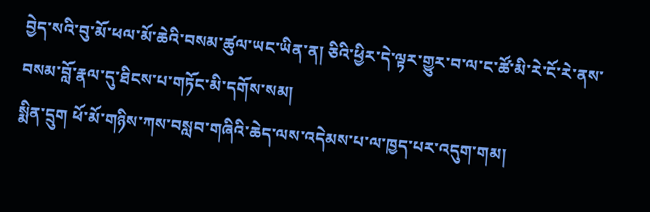བྱེད་སའི་བུ་མོ་ཕལ་མོ་ཆེའི་བསམ་ཚུལ་ཡང་ཡིན་ན། ཅིའི་ཕྱིར་དེ་ལྟར་གྱུར་བ་ལ་ང་ཚོ་མི་རེ་ངོ་རེ་ནས་བསམ་བློ་རྣལ་དུ་ཐིངས་པ་གཏོང་མི་དགོས་སམ།
སྨིན་དྲུག ཕོ་མོ་གཉིས་ཀས་བསླབ་གཞིའི་ཆེད་ལས་འདེམས་པ་ལ་ཁྱད་པར་འདུག་གམ།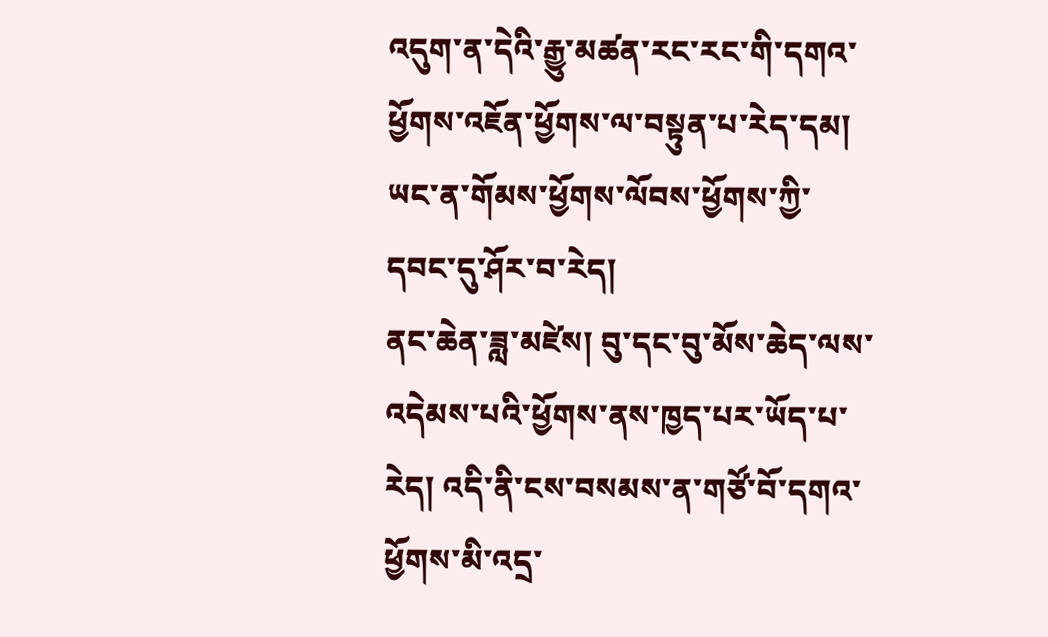འདུག་ན་དེའི་རྒྱུ་མཚན་རང་རང་གི་དགའ་ཕྱོགས་འཇོན་ཕྱོགས་ལ་བསྟུན་པ་རེད་དམ། ཡང་ན་གོམས་ཕྱོགས་ལོབས་ཕྱོགས་ཀྱི་དབང་དུ་ཤོར་བ་རེད།
ནང་ཆེན་ཟླ་མཛེས། བུ་དང་བུ་མོས་ཆེད་ལས་འདེམས་པའི་ཕྱོགས་ནས་ཁྱད་པར་ཡོད་པ་རེད། འདི་ནི་ངས་བསམས་ན་གཙོ་བོ་དགའ་ཕྱོགས་མི་འདྲ་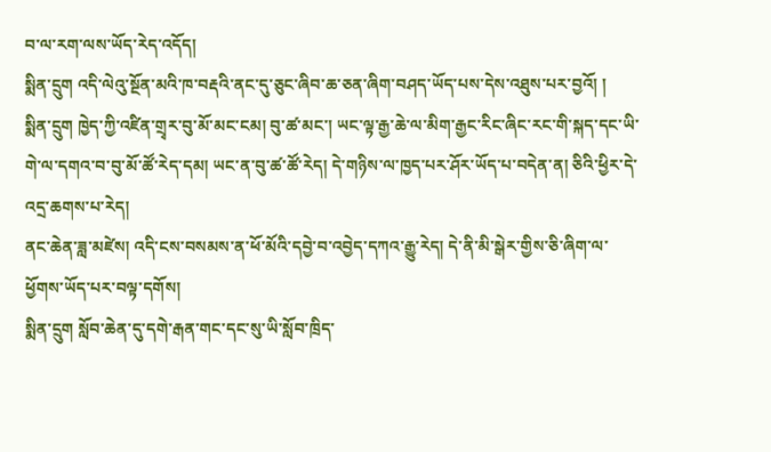བ་ལ་རག་ལས་ཡོད་རེད་འདོད།
སྨིན་དྲུག འདི་ལེའུ་སྔོན་མའི་ཁ་བརྡའི་ནང་དུ་ཅུང་ཞིབ་ཆ་ཅན་ཞིག་བཤད་ཡོད་པས་དེས་འཐུས་པར་བྱའོ། །
སྨིན་དྲུག ཁྱེད་ཀྱི་འཛིན་གྲྭར་བུ་མོ་མང་ངམ། བུ་ཚ་མང་། ཡང་ལྟ་རྒྱ་ཆེ་ལ་མིག་རྒྱང་རིང་ཞིང་རང་གི་སྐད་དང་ཡི་གེ་ལ་དགའ་བ་བུ་མོ་ཚོ་རེད་དམ། ཡང་ན་བུ་ཚ་ཚོ་རེད། དེ་གཉིས་ལ་ཁྱད་པར་ཤོར་ཡོད་པ་བདེན་ན། ཅིའི་ཕྱིར་དེ་འདྲ་ཆགས་པ་རེད།
ནང་ཆེན་ཟླ་མཛེས། འདི་ངས་བསམས་ན་ཕོ་མོའི་དབྱེ་བ་འབྱེད་དཀའ་རྒྱུ་རེད། དེ་ནི་མི་སྒེར་གྱིས་ཅི་ཞིག་ལ་ཕྱོགས་ཡོད་པར་བལྟ་དགོས།
སྨིན་དྲུག སློབ་ཆེན་དུ་དགེ་རྒན་གང་དང་སུ་ཡི་སློབ་ཁྲིད་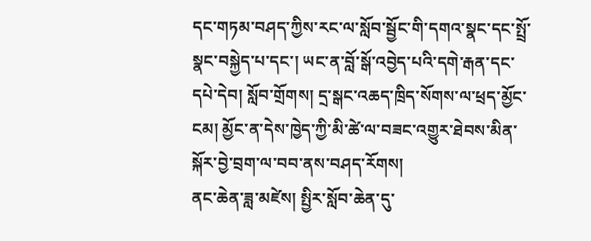དང་གཏམ་བཤད་ཀྱིས་རང་ལ་སློབ་སྦྱོང་གི་དགའ་སྣང་དང་སྤྲོ་སྣང་བསྐྱེད་པ་དང་། ཡང་ན་བློ་སྒོ་འབྱེད་པའི་དགེ་རྒན་དང་དཔེ་དེབ། སློབ་གྲོགས། དྲ་སྒང་འཆད་ཁྲིད་སོགས་ལ་ཕྲད་མྱོང་ངམ། མྱོང་ན་དེས་ཁྱེད་ཀྱི་མི་ཚེ་ལ་བཟང་འགྱུར་ཐེབས་མིན་སྐོར་བྱེ་བྲག་ལ་བབ་ནས་བཤད་རོགས།
ནང་ཆེན་ཟླ་མཛེས། སྤྱིར་སློབ་ཆེན་དུ་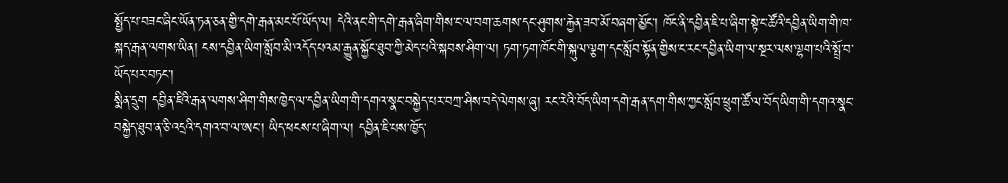སྤྱོད་པ་བཟང་ཞིང་ཡོན་ཏན་ཅན་གྱི་དགེ་རྒན་མང་པོ་ཡོད་ལ། དེའི་ནང་གི་དགེ་རྒན་ཞིག་གིས་ང་ལ་བག་ཆགས་དང་ཤུགས་རྐྱེན་ཟབ་མོ་བཞག་མྱོང་། ཁོང་ནི་དབྱིན་ཇི་པ་ཞིག་སྟེ་ང་ཚོའི་དབྱིན་ཡིག་གི་ཁ་སྐད་རྒན་ལགས་ཡིན། ངས་དབྱིན་ཡིག་སློབ་མི་འདོད་པའམ་རྒྱུན་སྐྱོང་ཐུབ་ཀྱི་མེད་པའི་སྐབས་ཤིག་ལ། ཏག་ཏག་ཁོང་གི་སྐུལ་ལྕག་དང་སློབ་སྟོན་གྱིས་ང་རང་དབྱིན་ཡིག་ལ་སྔར་ལས་ལྷག་པའི་སྤྲོ་བ་ཡོད་པར་བཏང་།
སྨིན་དྲུག དབྱིན་ཇིའི་རྒན་ལགས་ཤིག་གིས་ཁྱེད་ལ་དབྱིན་ཡིག་གི་དགའ་སྣང་བསྐྱེད་པར་བཀྲ་ཤིས་བདེ་ལེགས་ཞུ། རང་རེའི་བོད་ཡིག་དགེ་རྒན་དག་གིས་ཀྱང་སློབ་ཕྲུག་ཚོ་ལ་བོད་ཡིག་གི་དགའ་སྣང་བསྐྱེད་ཐུབ་ན་ཅི་འདྲའི་དགའ་བ་ལ་ཨང་། ཡིད་ཕངས་པ་ཞིག་ལ། དབྱིན་ཇི་པས་ཁྱོད་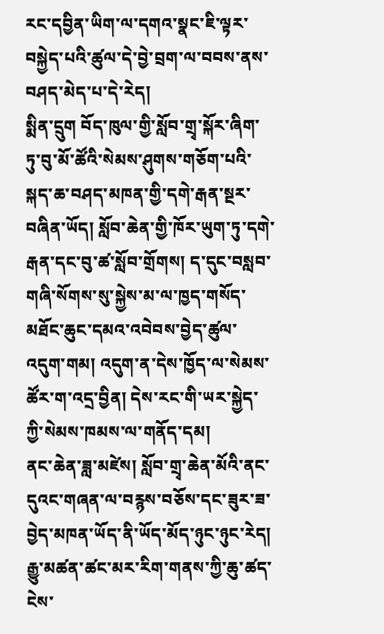རང་དབྱིན་ཡིག་ལ་དགའ་སྣང་ཇི་ལྟར་བསྐྱེད་པའི་ཚུལ་དེ་བྱེ་བྲག་ལ་བབས་ནས་བཤད་མེད་པ་དེ་རེད།
སྨིན་དྲུག བོད་ཁུལ་གྱི་སློབ་གྲྭ་སྐོར་ཞིག་ཏུ་བུ་མོ་ཚོའི་སེམས་ཤུགས་གཅོག་པའི་སྐད་ཆ་བཤད་མཁན་གྱི་དགེ་རྒན་སྔར་བཞིན་ཡོད། སློབ་ཆེན་གྱི་ཁོར་ཡུག་ཏུ་དགེ་རྒན་དང་བུ་ཚ་སློབ་གྲོགས། ད་དུང་བསླབ་གཞི་སོགས་སུ་སྐྱེས་མ་ལ་ཁྱད་གསོད་མཐོང་ཆུང་དམའ་འབེབས་བྱེད་ཚུལ་འདུག་གམ། འདུག་ན་དེས་ཁྱོད་ལ་སེམས་ཚོར་ག་འདྲ་བྱིན། དེས་རང་གི་ཡར་སྐྱེད་ཀྱི་སེམས་ཁམས་ལ་གནོད་དམ།
ནང་ཆེན་ཟླ་མཛེས། སློབ་གྲྭ་ཆེན་མོའི་ནང་དུའང་གཞན་ལ་བརྙས་བཅོས་དང་ཟུར་ཟ་བྱེད་མཁན་ཡོད་ནི་ཡོད་མོད་ཉུང་ཉུང་རེད། རྒྱུ་མཚན་ཚང་མར་རིག་གནས་ཀྱི་ཆུ་ཚད་ངེས་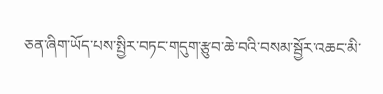ཅན་ཞིག་ཡོད་པས་སྤྱིར་བཏང་གདུག་རྩུབ་ཆེ་བའི་བསམ་སྦྱོར་འཆང་མི་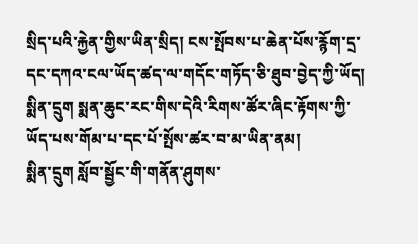སྲིད་པའི་རྐྱེན་གྱིས་ཡིན་སྲིད། ངས་སྤོབས་པ་ཆེན་པོས་རྙོག་དྲ་དང་དཀའ་ངལ་ཡོད་ཚད་ལ་གདོང་གཏོད་ཅི་ཐུབ་བྱེད་ཀྱི་ཡོད།
སྨིན་དྲུག སྨན་ཆུང་རང་གིས་དེའི་རིགས་ཚོར་ཞིང་རྟོགས་ཀྱི་ཡོད་པས་གོམ་པ་དང་པོ་སྤོས་ཚར་བ་མ་ཡིན་ནམ།
སྨིན་དྲུག སློབ་སྦྱོང་གི་གནོན་ཤུགས་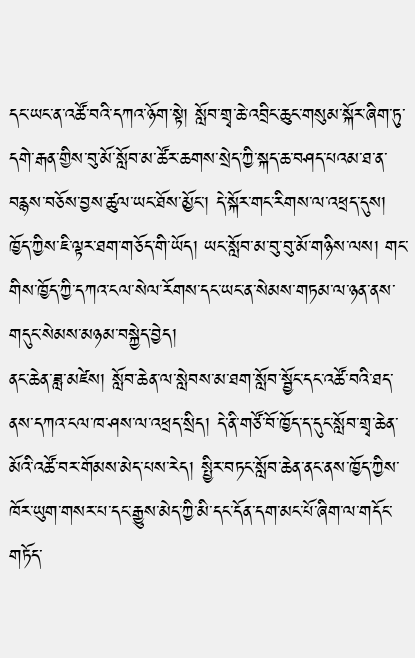དང་ཡང་ན་འཚོ་བའི་དཀའ་ཉོག་སྟེ། སློབ་གྲྭ་ཆེ་འབྲིང་ཆུང་གསུམ་སྐོར་ཞིག་ཏུ་དགེ་རྒན་གྱིས་བུ་མོ་སློབ་མ་ཚོར་ཆགས་སྲེད་ཀྱི་སྐད་ཆ་བཤད་པའམ་ཐ་ན་བརྙས་བཅོས་བྱས་ཚུལ་ཡང་ཐོས་མྱོང་། དེ་སྐོར་གང་རིགས་ལ་འཕྲད་དུས། ཁྱོད་ཀྱིས་ཇི་ལྟར་ཐག་གཅོད་གི་ཡོད། ཡང་སློབ་མ་བུ་བུ་མོ་གཉིས་ལས། གང་གིས་ཁྱོད་ཀྱི་དཀའ་ངལ་སེལ་རོགས་དང་ཡང་ན་སེམས་གཏམ་ལ་ཉན་ནས་གདུང་སེམས་མཉམ་བསྐྱེད་བྱེད།
ནང་ཆེན་ཟླ་མཛེས། སློབ་ཆེན་ལ་སླེབས་མ་ཐག་སློབ་སྦྱོང་དང་འཚོ་བའི་ཐད་ནས་དཀའ་ངལ་ཁ་ཤས་ལ་འཕྲད་སྲིད། དེ་ནི་གཙོ་བོ་ཁྱོད་ད་དུང་སློབ་གྲྭ་ཆེན་མོའི་འཚོ་བར་གོམས་མེད་པས་རེད། སྤྱིར་བཏང་སློབ་ཆེན་ནང་ནས་ཁྱོད་ཀྱིས་ཁོར་ཡུག་གསར་པ་དང་རྒྱུས་མེད་ཀྱི་མི་དང་དོན་དག་མང་པོ་ཞིག་ལ་གདོང་གཏོད་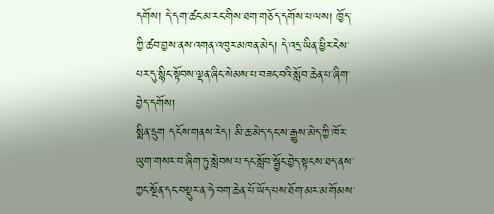དགོས། དེ་དག་ཚང་མ་རང་གིས་ཐག་གཅོད་དགོས་པ་ལས། ཁྱོད་ཀྱི་ཚབ་བྱས་ནས་འགན་འཁུར་མཁན་མེད། དེ་འདྲ་ཡིན་ཕྱིར་ངེས་པར་དུ་སྙིང་སྟོབས་ལྡན་ཞིང་སེམས་པ་བཟང་བའི་སློབ་ཆེན་པ་ཞིག་བྱེད་དགོས།
སྨིན་དྲུག དངོས་གནས་རེད། མི་ཆ་མེད་དང་ས་རྒྱུས་མེད་ཀྱི་ཁོར་ཡུག་གསར་བ་ཞིག་ཏུ་སླེབས་པ་དང་སློབ་སྦྱོང་བྱེད་སྟངས་ཐད་ནས་ཀྱང་སྔོན་དང་བསྡུར་ན་ཧེ་བག་ཆེན་པོ་ཡོད་པས་ཐོག་མར་མ་གོམས་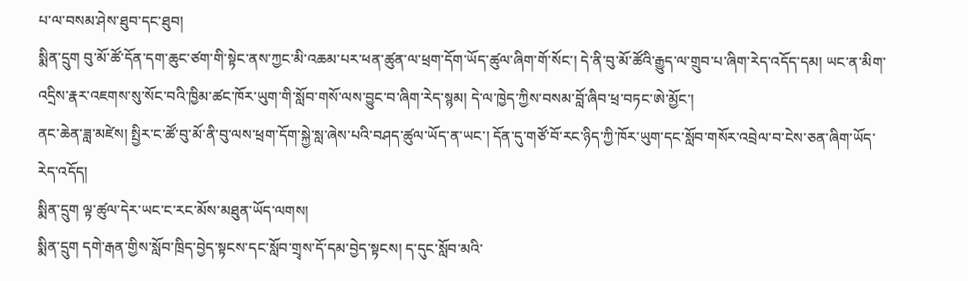པ་ལ་བསམ་ཤེས་ཐུབ་དང་ཐུབ།
སྨིན་དྲུག བུ་མོ་ཚོ་དོན་དག་ཆུང་ཙག་གི་སྟེང་ནས་ཀྱང་མི་འཆམ་པར་ཕན་ཚུན་ལ་ཕྲག་དོག་ཡོད་ཚུལ་ཞིག་གོ་སོང་། དེ་ནི་བུ་མོ་ཚོའི་རྒྱུད་ལ་གྲུབ་པ་ཞིག་རེད་འདོད་དམ། ཡང་ན་མིག་འདྲིས་རྣར་འཇགས་སུ་སོང་བའི་ཁྱིམ་ཚང་ཁོར་ཡུག་གི་སློབ་གསོ་ལས་བྱུང་བ་ཞིག་རེད་སྙམ། དེ་ལ་ཁྱེད་ཀྱིས་བསམ་བློ་ཞིབ་ཕྲ་བཏང་ཨེ་མྱོང་།
ནང་ཆེན་ཟླ་མཛེས། སྤྱིར་ང་ཚོ་བུ་མོ་ནི་བུ་ལས་ཕྲག་དོག་སྐྱེ་སླ་ཞེས་པའི་བཤད་ཚུལ་ཡོད་ན་ཡང་། དོན་དུ་གཙོ་བོ་རང་ཉིད་ཀྱི་ཁོར་ཡུག་དང་སློབ་གསོར་འབྲེལ་བ་ངེས་ཅན་ཞིག་ཡོད་རེད་འདོད།
སྨིན་དྲུག ལྟ་ཚུལ་དེར་ཡང་ང་རང་མོས་མཐུན་ཡོད་ལགས།
སྨིན་དྲུག དགེ་རྒན་གྱིས་སློབ་ཁྲིད་བྱེད་སྟངས་དང་སློབ་གྲྭས་དོ་དམ་བྱེད་སྟངས། ད་དུང་སློབ་མའི་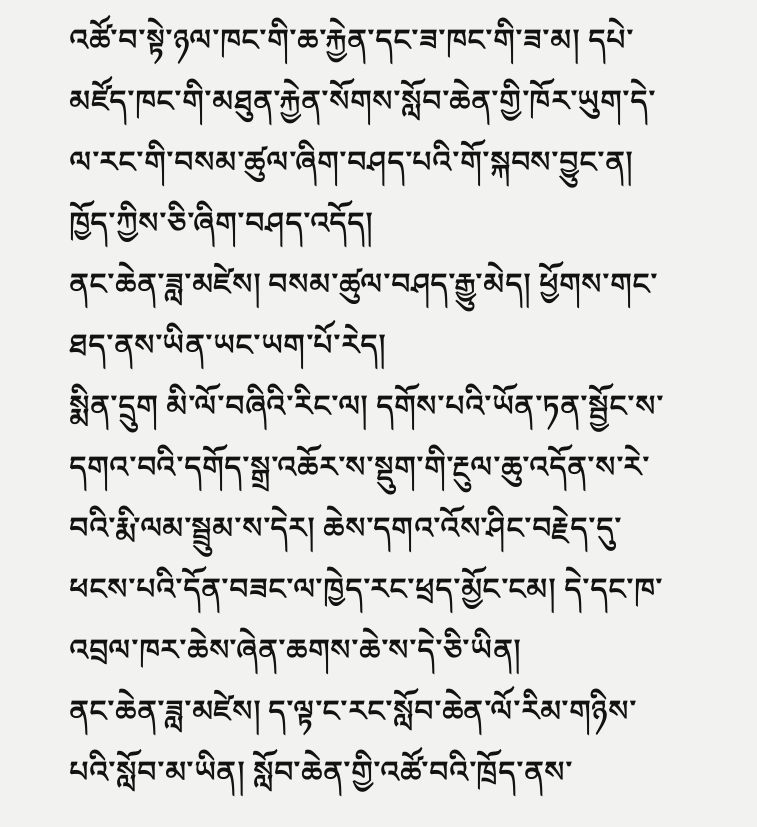འཚོ་བ་སྟེ་ཉལ་ཁང་གི་ཆ་རྐྱེན་དང་ཟ་ཁང་གི་ཟ་མ། དཔེ་མཛོད་ཁང་གི་མཐུན་རྐྱེན་སོགས་སློབ་ཆེན་གྱི་ཁོར་ཡུག་དེ་ལ་རང་གི་བསམ་ཚུལ་ཞིག་བཤད་པའི་གོ་སྐབས་བྱུང་ན། ཁྱོད་ཀྱིས་ཅི་ཞིག་བཤད་འདོད།
ནང་ཆེན་ཟླ་མཛེས། བསམ་ཚུལ་བཤད་རྒྱུ་མེད། ཕྱོགས་གང་ཐད་ནས་ཡིན་ཡང་ཡག་པོ་རེད།
སྨིན་དྲུག མི་ལོ་བཞིའི་རིང་ལ། དགོས་པའི་ཡོན་ཏན་སྦྱོང་ས་དགའ་བའི་དགོད་སྒྲ་འཆོར་ས་སྡུག་གི་རྔུལ་ཆུ་འདོན་ས་རེ་བའི་རྨི་ལམ་སྦྲུམ་ས་དེར། ཆེས་དགའ་འོས་ཤིང་བརྗེད་དུ་ཕངས་པའི་དོན་བཟང་ལ་ཁྱེད་རང་ཕྲད་མྱོང་ངམ། དེ་དང་ཁ་འབྲལ་ཁར་ཆེས་ཞེན་ཆགས་ཆེ་ས་དེ་ཅི་ཡིན།
ནང་ཆེན་ཟླ་མཛེས། ད་ལྟ་ང་རང་སློབ་ཆེན་ལོ་རིམ་གཉིས་པའི་སློབ་མ་ཡིན། སློབ་ཆེན་གྱི་འཚོ་བའི་ཁྲོད་ནས་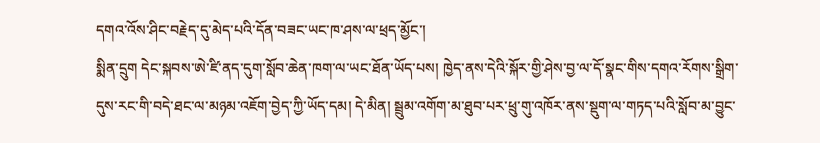དགའ་འོས་ཤིང་བརྗེད་དུ་མེད་པའི་དོན་བཟང་ཡང་ཁ་ཤས་ལ་ཕྲད་མྱོང་།
སྨིན་དྲུག དེང་སྐབས་ཨེ་ཛི་ནད་དུག་སློབ་ཆེན་ཁག་ལ་ཡང་ཐོན་ཡོད་པས། ཁྱེད་ནས་དེའི་སྐོར་གྱི་ཤེས་བྱ་ལ་དོ་སྣང་གིས་དགའ་རོགས་སྒྲིག་དུས་རང་གི་བདེ་ཐང་ལ་མཉམ་འཇོག་བྱེད་ཀྱི་ཡོད་དམ། དེ་མིན། སྦྲུམ་འགོག་མ་ཐུབ་པར་ཕྲུ་གུ་འཁོར་ནས་སྡུག་ལ་གཏད་པའི་སློབ་མ་བྱུང་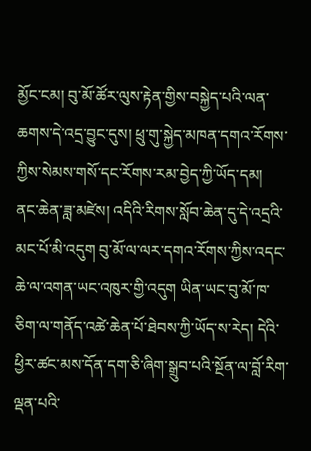མྱོང་ངམ། བུ་མོ་ཚོར་ལུས་རྟེན་གྱིས་བསྐྱེད་པའི་ལན་ཆགས་དེ་འདྲ་བྱུང་དུས། ཕྲུ་གུ་སྐྱེད་མཁན་དགའ་རོགས་ཀྱིས་སེམས་གསོ་དང་རོགས་རམ་བྱེད་ཀྱི་ཡོད་དམ།
ནང་ཆེན་ཟླ་མཛེས། འདིའི་རིགས་སློབ་ཆེན་དུ་དེ་འདྲའི་མང་པོ་མི་འདུག བུ་མོ་ལ་ལར་དགའ་རོགས་ཀྱིས་འདང་ཆེ་ལ་འགན་ཡང་འཁུར་གྱི་འདུག ཡིན་ཡང་བུ་མོ་ཁ་ཅིག་ལ་གནོད་འཚེ་ཆེན་པོ་ཐེབས་ཀྱི་ཡོད་ས་རེད། དེའི་ཕྱིར་ཚང་མས་དོན་དག་ཅི་ཞིག་སྒྲུབ་པའི་སྔོན་ལ་བློ་རིག་ལྡན་པའི་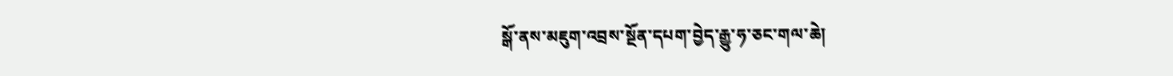སྒོ་ནས་མཇུག་འབྲས་སྔོན་དཔག་བྱེད་རྒྱུ་ཧ་ཅང་གལ་ཆེ།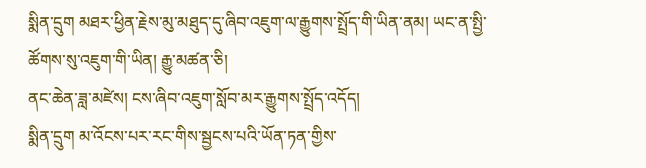སྨིན་དྲུག མཐར་ཕྱིན་རྗེས་མུ་མཐུད་དུ་ཞིབ་འཇུག་ལ་རྒྱུགས་སྤྲོད་གི་ཡིན་ནམ། ཡང་ན་སྤྱི་ཚོགས་སུ་འཇུག་གི་ཡིན། རྒྱུ་མཚན་ཅི།
ནང་ཆེན་ཟླ་མཛེས། ངས་ཞིབ་འཇུག་སློབ་མར་རྒྱུགས་སྤྲོད་འདོད།
སྨིན་དྲུག མ་འོངས་པར་རང་གིས་སྦྱངས་པའི་ཡོན་ཏན་གྱིས་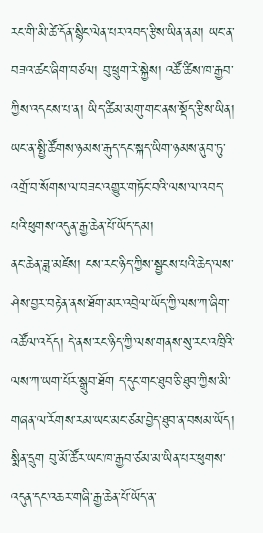རང་གི་མི་ཚེ་དོན་སྙིང་ལེན་པར་འབད་རྩིས་ཡིན་ནམ། ཡང་ན་བཟའ་ཚང་ཞིག་བཙལ། བུ་ཕྲུག་རེ་སྐྱེས། འཚོ་ཚིས་ཁ་རྒྱབ་ཀྱིས་འདངས་པ་ན། ཡིད་ཚིམ་མགུ་གང་ནས་སྡོད་རྩིས་ཡིན། ཡང་ན་སྤྱི་ཚོགས་ཉམས་རྒུད་དང་སྐད་ཡིག་ཉམས་ནུབ་ཏུ་འགྲོ་བ་སོགས་ལ་བཟང་འགྱུར་གཏོང་བའི་ལས་ལ་འབད་པའི་ཕུགས་འདུན་རྒྱ་ཆེན་པོ་ཡོད་དམ།
ནང་ཆེན་ཟླ་མཛེས། ངས་རང་ཉིད་ཀྱིས་སྦྱངས་པའི་ཆེད་ལས་ཤེས་བྱར་བརྟེན་ནས་ཐོག་མར་འབྲེལ་ཡོད་ཀྱི་ལས་ཀ་ཞིག་འཚོལ་འདོད། དེ་ནས་རང་ཉིད་ཀྱི་ལས་གནས་སུ་རང་འཁྲིའི་ལས་ཀ་ཡག་པོར་སྒྲུབ་ཐོག ད་དུང་གང་ཐུབ་ཅི་ཐུབ་ཀྱིས་མི་གཞན་ལ་རོགས་རམ་ཡང་མང་ཙམ་བྱེད་ཐུབ་ན་བསམ་ཡོད།
སྨིན་དྲུག བུ་མོ་ཚོར་ཡང་ཁ་རྒྱབ་ཙམ་མ་ཡིན་པར་ཕུགས་འདུན་དང་འཆར་གཞི་རྒྱ་ཆེན་པོ་ཡོད་ན་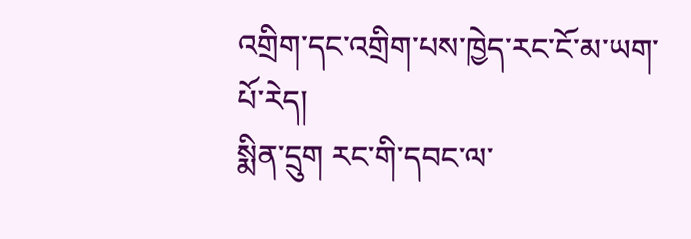འགྲིག་དང་འགྲིག་པས་ཁྱེད་རང་ངོ་མ་ཡག་པོ་རེད།
སྨིན་དྲུག རང་གི་དབང་ལ་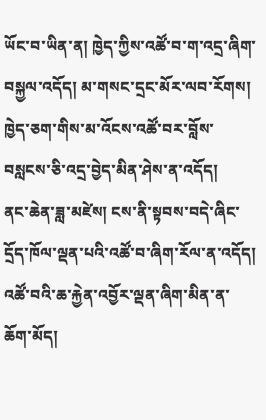ཡོང་བ་ཡིན་ན། ཁྱེད་ཀྱིས་འཚོ་བ་ག་འདྲ་ཞིག་བསྐྱལ་འདོད། མ་གསང་དྲང་མོར་ལབ་རོགས། ཁྱེད་ཅག་གིས་མ་འོངས་འཚོ་བར་བློས་བསླངས་ཅི་འདྲ་བྱེད་མིན་ཤེས་ན་འདོད།
ནང་ཆེན་ཟླ་མཛེས། ངས་ནི་སྟབས་བདེ་ཞིང་དྲོད་ཁོལ་ལྡན་པའི་འཚོ་བ་ཞིག་རོལ་ན་འདོད། འཚོ་བའི་ཆ་རྐྱེན་འབྱོར་ལྡན་ཞིག་མིན་ན་ཆོག་མོད།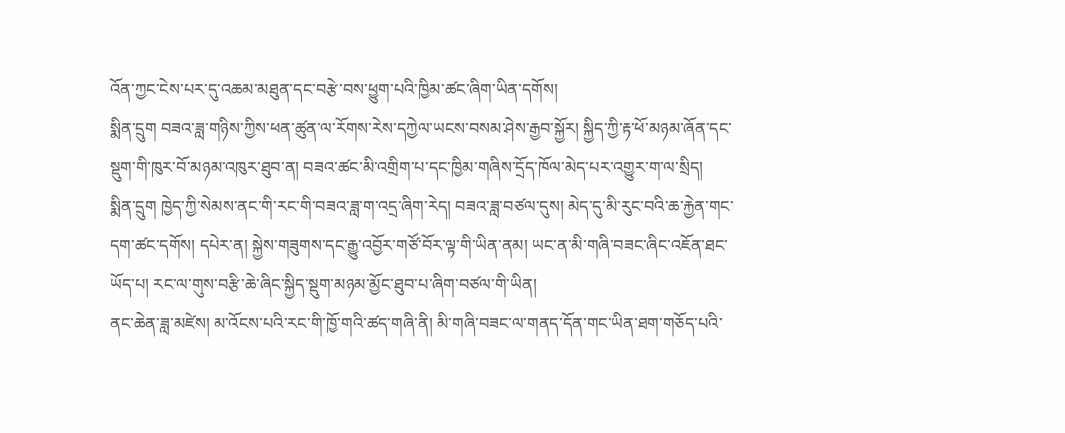འོན་ཀྱང་ངེས་པར་དུ་འཆམ་མཐུན་དང་བརྩེ་བས་ཕྱུག་པའི་ཁྱིམ་ཚང་ཞིག་ཡིན་དགོས།
སྨིན་དྲུག བཟའ་ཟླ་གཉིས་ཀྱིས་ཕན་ཚུན་ལ་རོགས་རེས་དཀྱེལ་ཡངས་བསམ་ཤེས་རྒྱབ་སྐྱོར། སྐྱིད་ཀྱི་རྟ་ཕོ་མཉམ་ཞོན་དང་སྡུག་གི་ཁུར་བོ་མཉམ་འཁུར་ཐུབ་ན། བཟའ་ཚང་མི་འགྲིག་པ་དང་ཁྱིམ་གཞིས་དྲོད་ཁོལ་མེད་པར་འགྱུར་ག་ལ་སྲིད།
སྨིན་དྲུག ཁྱེད་ཀྱི་སེམས་ནང་གི་རང་གི་བཟའ་ཟླ་ག་འདྲ་ཞིག་རེད། བཟའ་ཟླ་བཙལ་དུས། མེད་དུ་མི་རུང་བའི་ཆ་རྐྱེན་གང་དག་ཚང་དགོས། དཔེར་ན། སྐྱེས་གཟུགས་དང་རྒྱུ་འབྱོར་གཙོ་བོར་ལྟ་གི་ཡིན་ནམ། ཡང་ན་མི་གཞི་བཟང་ཞིང་འཇོན་ཐང་ཡོད་པ། རང་ལ་གུས་བརྩི་ཆེ་ཞིང་སྐྱིད་སྡུག་མཉམ་མྱོང་ཐུབ་པ་ཞིག་བཙལ་གི་ཡིན།
ནང་ཆེན་ཟླ་མཛེས། མ་འོངས་པའི་རང་གི་ཁྱོ་གའི་ཚད་གཞི་ནི། མི་གཞི་བཟང་ལ་གནད་དོན་གང་ཡིན་ཐག་གཅོད་པའི་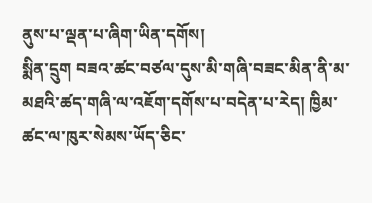ནུས་པ་ལྡན་པ་ཞིག་ཡིན་དགོས།
སྨིན་དྲུག བཟའ་ཚང་བཙལ་དུས་མི་གཞི་བཟང་མིན་ནི་མ་མཐའི་ཚད་གཞི་ལ་འཇོག་དགོས་པ་བདེན་པ་རེད། ཁྱིམ་ཚང་ལ་ཁུར་སེམས་ཡོད་ཅིང་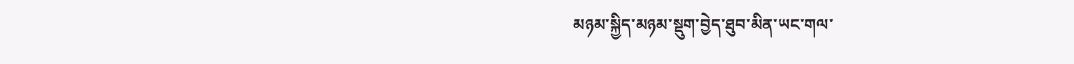མཉམ་སྐྱིད་མཉམ་སྡུག་བྱེད་ཐུབ་མིན་ཡང་གལ་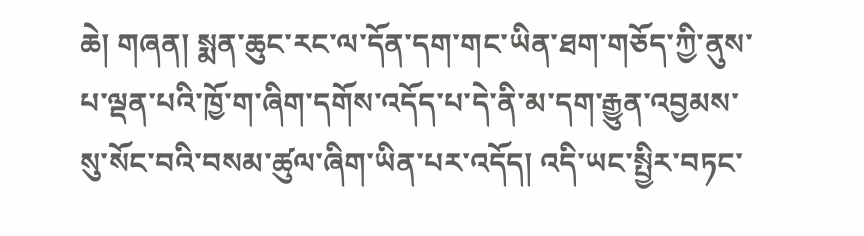ཆེ། གཞན། སྨན་ཆུང་རང་ལ་དོན་དག་གང་ཡིན་ཐག་གཅོད་ཀྱི་ནུས་པ་ལྡན་པའི་ཁྱོ་ག་ཞིག་དགོས་འདོད་པ་དེ་ནི་མ་དག་རྒྱུན་འབྱམས་སུ་སོང་བའི་བསམ་ཚུལ་ཞིག་ཡིན་པར་འདོད། འདི་ཡང་སྤྱིར་བཏང་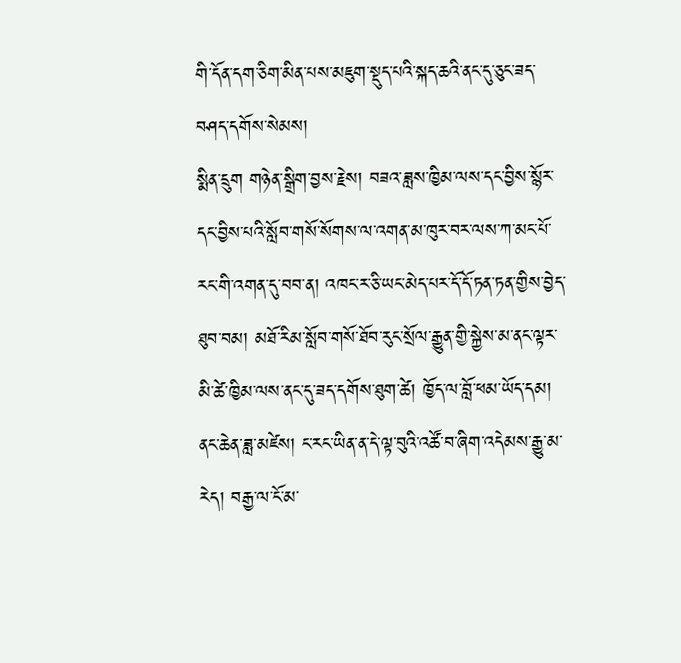གི་དོན་དག་ཅིག་མིན་པས་མཇུག་སྡུད་པའི་སྐད་ཆའི་ནང་དུ་ཅུང་ཟད་བཤད་དགོས་སེམས།
སྨིན་དྲུག གཉེན་སྒྲིག་བྱས་རྗེས། བཟའ་ཟླས་ཁྱིམ་ལས་དང་བྱིས་སྙོར་དང་བྱིས་པའི་སློབ་གསོ་སོགས་ལ་འགན་མ་ཁུར་བར་ལས་ཀ་མང་པོ་རང་གི་འགན་དུ་བབ་ན། འཁང་ར་ཅི་ཡང་མེད་པར་དོ་དོ་ཏན་ཏན་གྱིས་བྱེད་ཐུབ་བམ། མཐོ་རིམ་སློབ་གསོ་ཐོབ་རུང་སྲོལ་རྒྱུན་གྱི་སྐྱེས་མ་ནང་ལྟར་མི་ཚེ་ཁྱིམ་ལས་ནང་དུ་ཟད་དགོས་ཐུག་ཚེ། ཁྱོད་ལ་བློ་ཕམ་ཡོད་དམ།
ནང་ཆེན་ཟླ་མཛེས། ང་རང་ཡིན་ན་དེ་ལྟ་བུའི་འཚོ་བ་ཞིག་འདེམས་རྒྱུ་མ་རེད། བརྒྱ་ལ་ངོ་མ་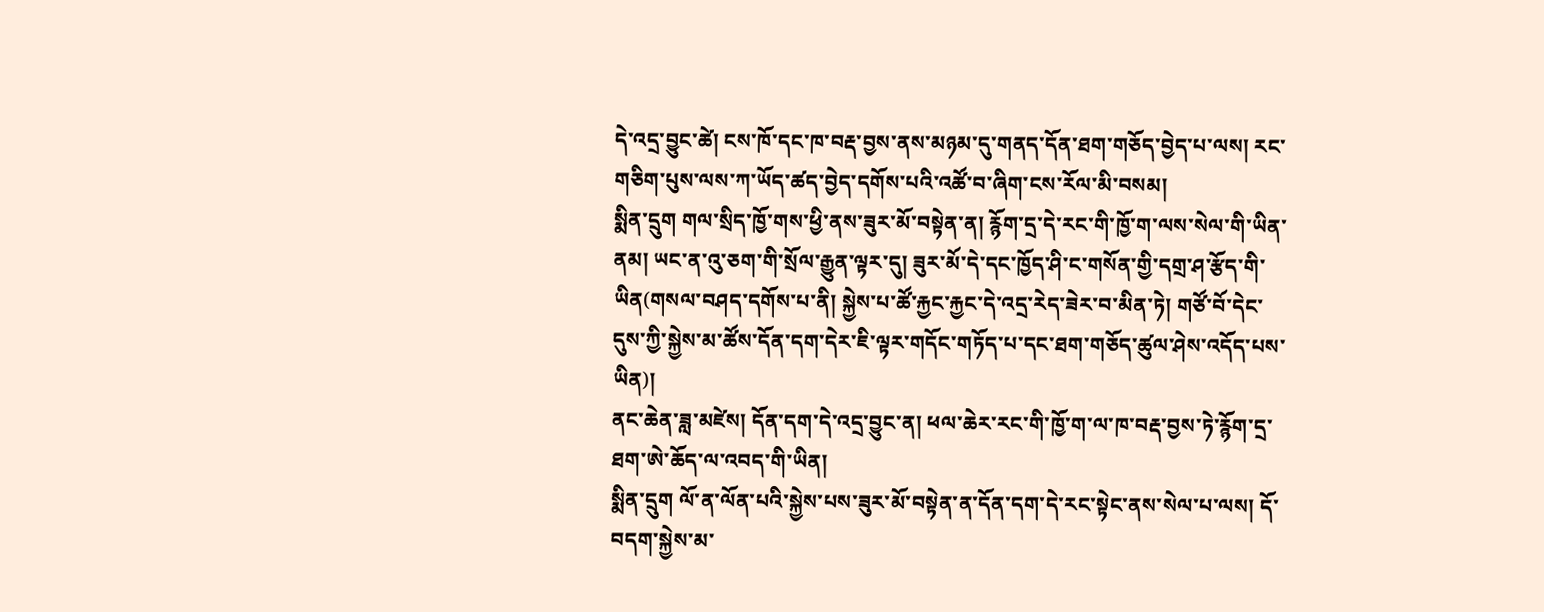དེ་འདྲ་བྱུང་ཚེ། ངས་ཁོ་དང་ཁ་བརྡ་བྱས་ནས་མཉམ་དུ་གནད་དོན་ཐག་གཅོད་བྱེད་པ་ལས། རང་གཅིག་པུས་ལས་ཀ་ཡོད་ཚད་བྱེད་དགོས་པའི་འཚོ་བ་ཞིག་ངས་རོལ་མི་བསམ།
སྨིན་དྲུག གལ་སྲིད་ཁྱོ་གས་ཕྱི་ནས་ཟུར་མོ་བསྟེན་ན། རྙོག་དྲ་དེ་རང་གི་ཁྱོ་ག་ལས་སེལ་གི་ཡིན་ནམ། ཡང་ན་འུ་ཅག་གི་སྲོལ་རྒྱུན་ལྟར་དུ། ཟུར་མོ་དེ་དང་ཁྱོད་ཤི་ང་གསོན་གྱི་དགྲ་ཤ་རྩོད་གི་ཡིན(གསལ་བཤད་དགོས་པ་ནི། སྐྱེས་པ་ཚོ་རྐྱང་རྐྱང་དེ་འདྲ་རེད་ཟེར་བ་མིན་ཏེ། གཙོ་བོ་དེང་དུས་ཀྱི་སྐྱེས་མ་ཚོས་དོན་དག་དེར་ཇི་ལྟར་གདོང་གཏོད་པ་དང་ཐག་གཅོད་ཚུལ་ཤེས་འདོད་པས་ཡིན)།
ནང་ཆེན་ཟླ་མཛེས། དོན་དག་དེ་འདྲ་བྱུང་ན། ཕལ་ཆེར་རང་གི་ཁྱོ་ག་ལ་ཁ་བརྡ་བྱས་ཏེ་རྙོག་དྲ་ཐག་ཨེ་ཆོད་ལ་འབད་གི་ཡིན།
སྨིན་དྲུག ལོ་ན་ལོན་པའི་སྐྱེས་པས་ཟུར་མོ་བསྟེན་ན་དོན་དག་དེ་རང་སྟེང་ནས་སེལ་པ་ལས། དོ་བདག་སྐྱེས་མ་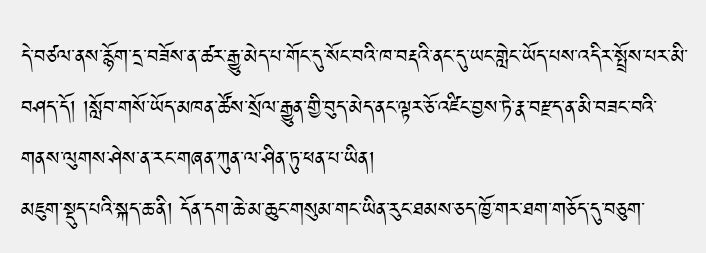དེ་བཙལ་ནས་རྙོག་དྲ་བཟོས་ན་ཚར་རྒྱུ་མེད་པ་གོང་དུ་སོང་བའི་ཁ་བརྡའི་ནང་དུ་ཡང་གླེང་ཡོད་པས་འདིར་སྤྲོས་པར་མི་བཤད་དོ། །སློབ་གསོ་ཡོད་མཁན་ཚོས་སྲོལ་རྒྱུན་གྱི་བུད་མེད་ནང་ལྟར་ཅོ་འཛིང་བྱས་ཏེ་རྣ་བརྫད་ན་མི་བཟང་བའི་གནས་ལུགས་ཤེས་ན་རང་གཞན་ཀུན་ལ་ཤིན་ཏུ་ཕན་པ་ཡིན།
མཇུག་སྡུད་པའི་སྐད་ཆ་ནི། དོན་དག་ཆེ་མ་ཆུང་གསུམ་གང་ཡིན་རུང་ཐམས་ཅད་ཁྱོ་གར་ཐག་གཅོད་དུ་བཅུག་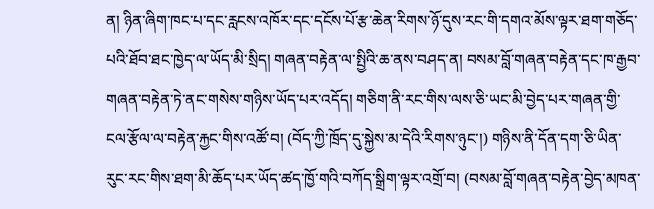ན། ཉིན་ཞིག་ཁང་པ་དང་རླངས་འཁོར་དང་དངོས་པོ་རྩ་ཆེན་རིགས་ཉོ་དུས་རང་གི་དགའ་མོས་ལྟར་ཐག་གཅོད་པའི་ཐོབ་ཐང་ཁྱེད་ལ་ཡོད་མི་སྲིད། གཞན་བརྟེན་ལ་སྤྱིའི་ཆ་ནས་བཤད་ན། བསམ་བློ་གཞན་བརྟེན་དང་ཁ་རྒྱབ་གཞན་བརྟེན་ཏེ་ནང་གསེས་གཉིས་ཡོད་པར་འདོད། གཅིག་ནི་རང་གིས་ལས་ཅི་ཡང་མི་བྱེད་པར་གཞན་གྱི་ངལ་རྩོལ་ལ་བརྟེན་རྐྱང་གིས་འཚོ་བ། (བོད་ཀྱི་ཁྲོད་དུ་སྐྱེས་མ་དེའི་རིགས་ཉུང་།) གཉིས་ནི་དོན་དག་ཅི་ཡིན་རུང་རང་གིས་ཐག་མི་ཆོད་པར་ཡོད་ཚད་ཁྱོ་གའི་བཀོད་སྒྲིག་ལྟར་འགྲོ་བ། (བསམ་བློ་གཞན་བརྟེན་བྱེད་མཁན་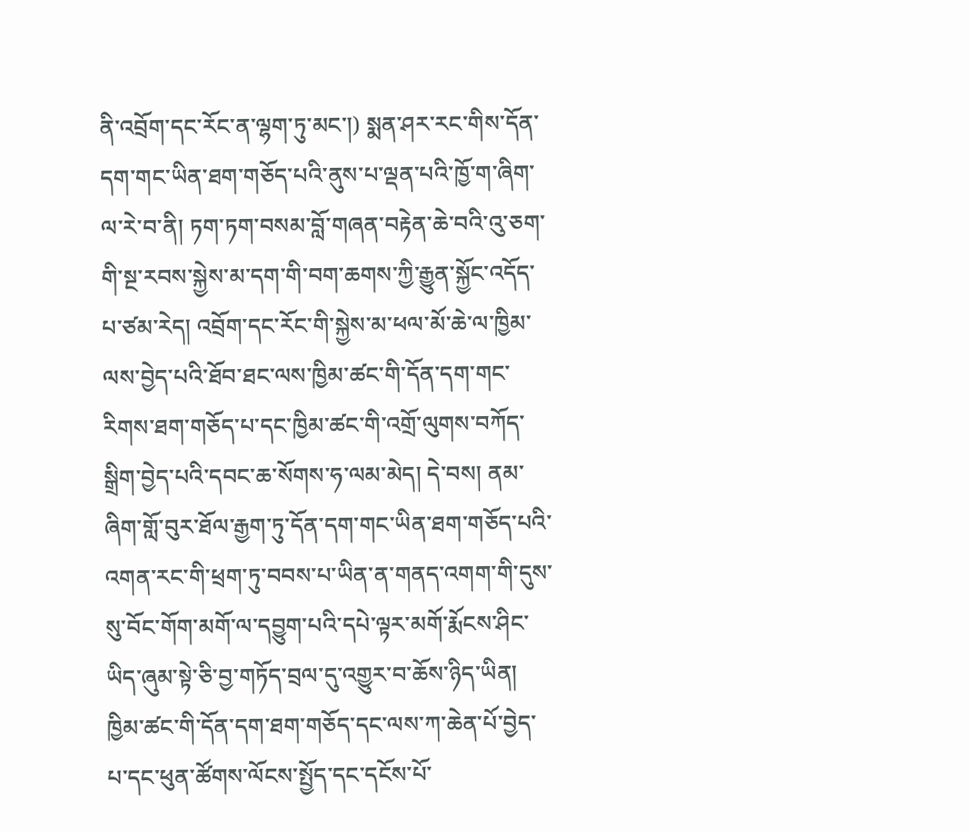ནི་འབྲོག་དང་རོང་ན་ལྷག་ཏུ་མང་།) སྨན་ཤར་རང་གིས་དོན་དག་གང་ཡིན་ཐག་གཅོད་པའི་ནུས་པ་ལྡན་པའི་ཁྱོ་ག་ཞིག་ལ་རེ་བ་ནི། ཏག་ཏག་བསམ་བློ་གཞན་བརྟེན་ཆེ་བའི་འུ་ཅག་གི་སྔ་རབས་སྐྱེས་མ་དག་གི་བག་ཆགས་ཀྱི་རྒྱུན་སྐྱོང་འདོད་པ་ཙམ་རེད། འབྲོག་དང་རོང་གི་སྐྱེས་མ་ཕལ་མོ་ཆེ་ལ་ཁྱིམ་ལས་བྱེད་པའི་ཐོབ་ཐང་ལས་ཁྱིམ་ཚང་གི་དོན་དག་གང་རིགས་ཐག་གཅོད་པ་དང་ཁྱིམ་ཚང་གི་འགྲོ་ལུགས་བཀོད་སྒྲིག་བྱེད་པའི་དབང་ཆ་སོགས་ཧ་ལམ་མེད། དེ་བས། ནམ་ཞིག་གློ་བུར་ཐོལ་རྒྱག་ཏུ་དོན་དག་གང་ཡིན་ཐག་གཅོད་པའི་འགན་རང་གི་ཕྲག་ཏུ་བབས་པ་ཡིན་ན་གནད་འགག་གི་དུས་སུ་བོང་གོག་མགོ་ལ་དབྱུག་པའི་དཔེ་ལྟར་མགོ་རྨོངས་ཤིང་ཡིད་ཞུམ་སྟེ་ཅི་བྱ་གཏོད་བྲལ་དུ་འགྱུར་བ་ཆོས་ཉིད་ཡིན། ཁྱིམ་ཚང་གི་དོན་དག་ཐག་གཅོད་དང་ལས་ཀ་ཆེན་པོ་བྱེད་པ་དང་ཕུན་ཚོགས་ལོངས་སྤྱོད་དང་དངོས་པོ་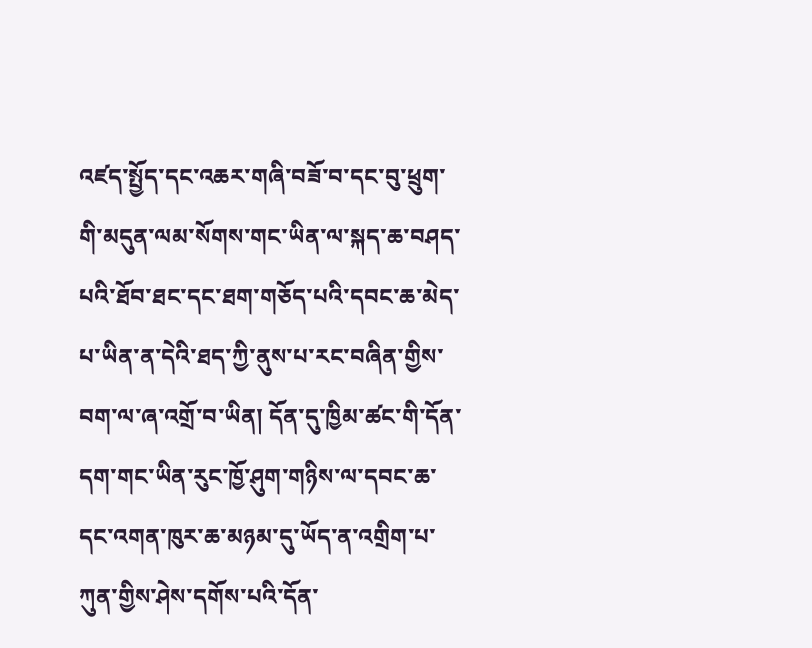འཛད་སྤྱོད་དང་འཆར་གཞི་བཟོ་བ་དང་བུ་ཕྲུག་གི་མདུན་ལམ་སོགས་གང་ཡིན་ལ་སྐད་ཆ་བཤད་པའི་ཐོབ་ཐང་དང་ཐག་གཅོད་པའི་དབང་ཆ་མེད་པ་ཡིན་ན་དེའི་ཐད་ཀྱི་ནུས་པ་རང་བཞིན་གྱིས་བག་ལ་ཞ་འགྲོ་བ་ཡིན། དོན་དུ་ཁྱིམ་ཚང་གི་དོན་དག་གང་ཡིན་རུང་ཁྱོ་ཤུག་གཉིས་ལ་དབང་ཆ་དང་འགན་ཁུར་ཆ་མཉམ་དུ་ཡོད་ན་འགྲིག་པ་ཀུན་གྱིས་ཤེས་དགོས་པའི་དོན་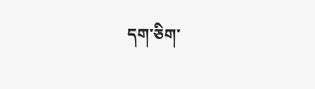དག་ཅིག་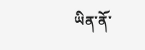ཡིན་ནོ་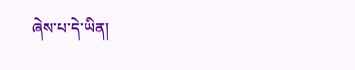ཞེས་པ་དེ་ཡིན།